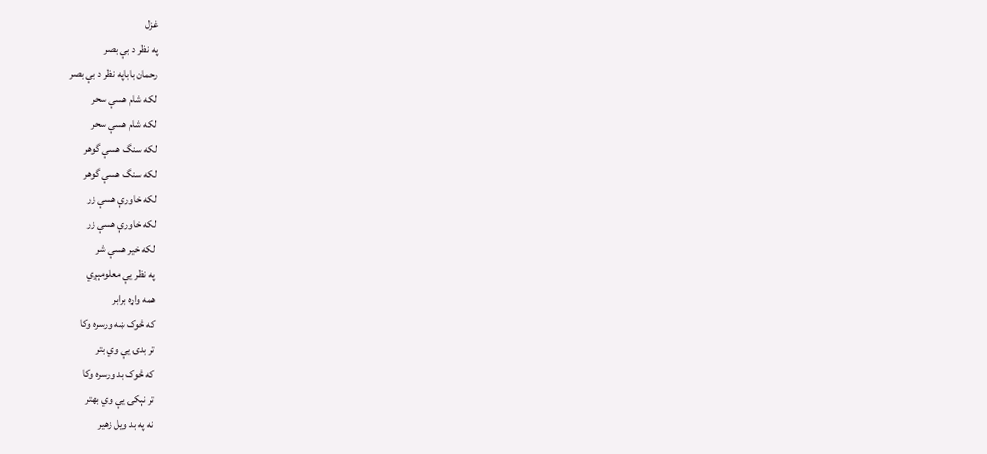غزل
په نظر د بې بصر
رحمان باباپه نظر د بې بصر
لکه شام هسې سحر
لکه شام هسې سحر
لکه سنگ هسې گوهر
لکه سنگ هسې گوهر
لکه خاورې هسې زر
لکه خاورې هسې زر
لکه خير هسې شر
په نظر يې معلومېږي
همه واړه برابر
که څوک ښه ورسره وکا
تر بدۍ يې وي بتر
که څوک بد ورسره وکا
تر نېکۍ يې وي بهتر
نه په بد ويل زهير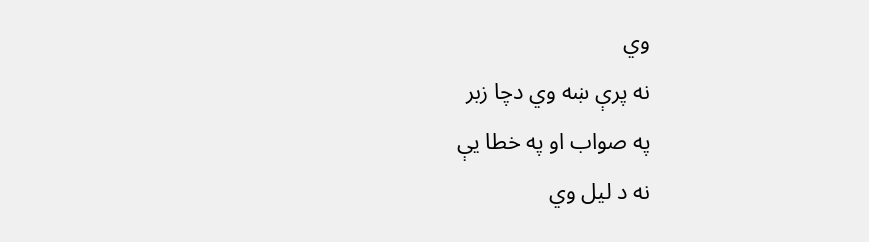وي
نه پرې ښه وي دچا زبر
په صواب او په خطا يې
نه د ليل وي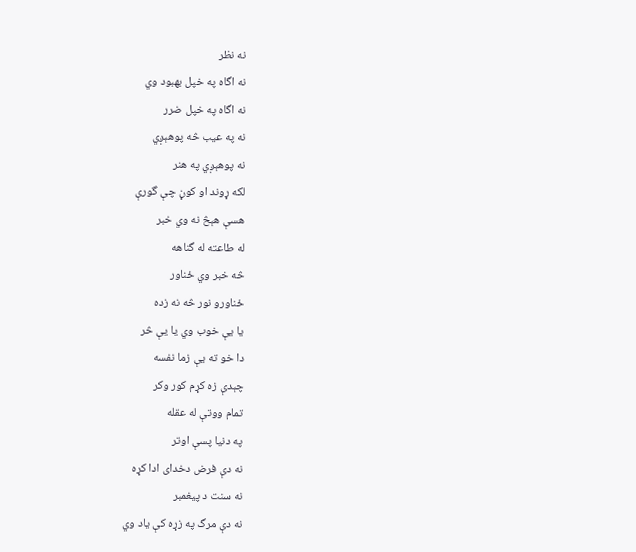نه نظر
نه اگاه په خپل بهبود وي
نه اگاه په خپل ضرر
نه په عيب څه پوهېږي
نه پوهېږي په هنر
لکه ړوند او کوڼ چې گورې
هسې هېڅ نه وي خبر
له طاعته له گناهه
څه خبر وي ځناور
ځناورو نور څه نه زده
يا يې خوب وي يا يې څر
دا خو ته يې زما نفسه
چېدې زه کړم کور وکر
تمام ووتې له عقله
په دنيا پسې اوتر
نه دې فرض دخدای ادا کړه
نه سنت د پيغمبر
نه دې مرگ په زړه کې ياد وي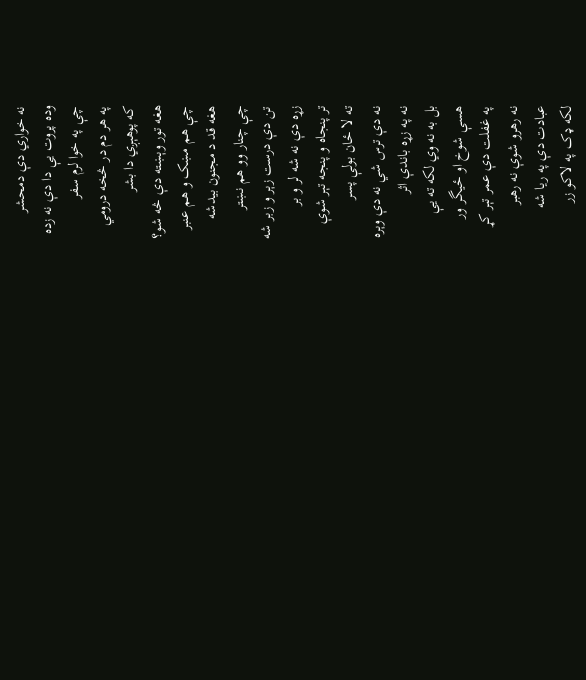نه خواري دې دمحشر
وده پروت يې دا دې نه زده
چې په خوا لرم سفر
په هر دم در څخه درومي
که پوهېږي دا بشر
هغه تور وېښته دې څه شو؟
چې هم مښک و هم عنبر
هغه قد د مجنون بيدشه
چې چنار وو هم نښتر
تن دې درست زېر و زبر شه
زړه دې نه شه لر و بر
تر پنجاه و پنجه تېر شوې
ته لا ځان بولې پسر
نه دې ترس شي نه دې وېره
نه په زړه باندې اثر
بل به نه وي لکه ته يې
هسې شوخ او ځيگر ور
په غفلت دې عمر تېر کړ
نه رهرو شوې نه رهبر
عبادت دې په ريا شه
لکه ډک په لاکو زر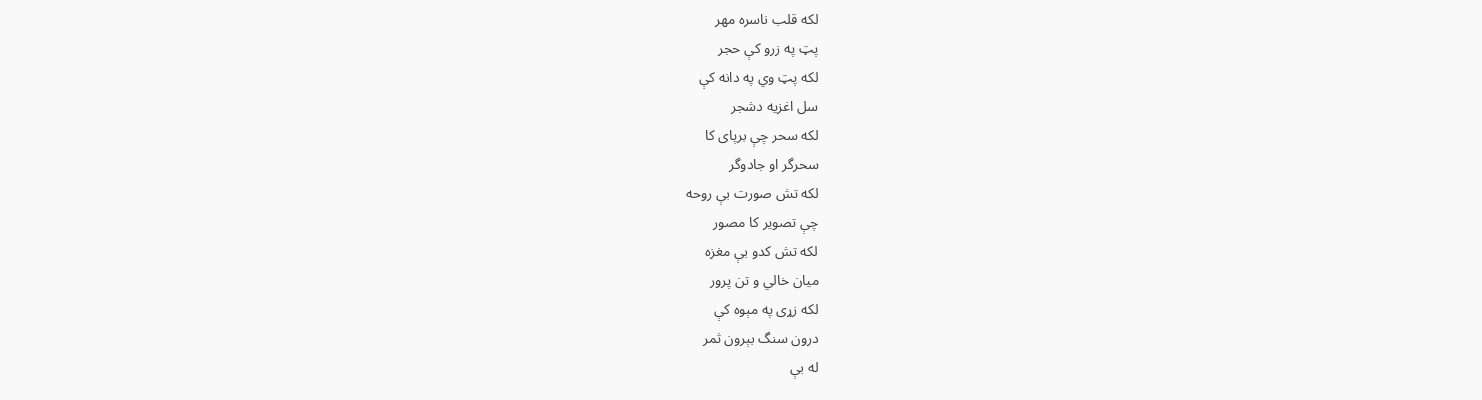لکه قلب ناسره مهر
پټ په زرو کې حجر
لکه پټ وي په دانه کې
سل اغزيه دشجر
لکه سحر چې برپای کا
سحرگر او جادوگر
لکه تش صورت بې روحه
چې تصوير کا مصور
لکه تش کدو بې مغزه
ميان خالي و تن پرور
لکه زړی په مېوه کې
درون سنگ بېرون ثمر
له بې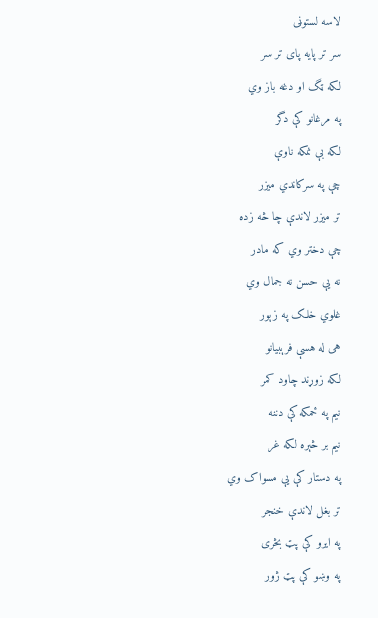لاسه لستوڼی
سر تر پايه پای تر سر
لکه ټگ او دغه باز وي
په مرغانو کې دگر
لکه بې نمکه ناوې
چې په سرکاندي ميزر
تر ميزر لاندې چا څه زده
چې دختر وي که مادر
نه يې حسن نه جمال وي
غلوي خلک په زېور
هی له هسې فرېبيانو
لکه زوړند چاود کمر
نيم په ځمکه کې دننه
نيم بر څېره لکه غر
په دستار کې يې مسواک وي
تر بغل لاندې خنجر
په ايرو کې پټ بڅری
په وښو کې پټ ژور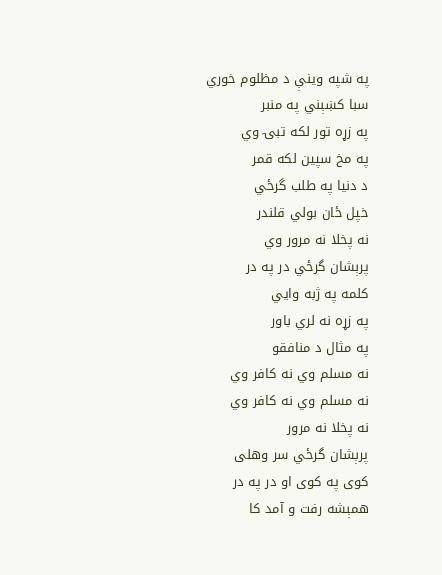په شپه وينې د مظلوم خوري
سبا کښېني په منبر
په زړه تور لکه تبۍ وي
په مخ سپين لکه قمر
د دنيا په طلب گرځي
خپل ځان بولي قلندر
نه پخلا نه مرور وي
پرېشان گرځي در په در
کلمه په ژبه وايي
په زړه نه لري باور
په مثال د منافقو
نه مسلم وي نه کافر وي
نه مسلم وي نه کافر وي
نه پخلا نه مرور
پرېشان گرځي سر وهلی
کوی په کوی او در په در
همېشه رفت و آمد کا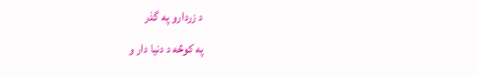د زردارو په گذر
په کوڅه د دنيا دار و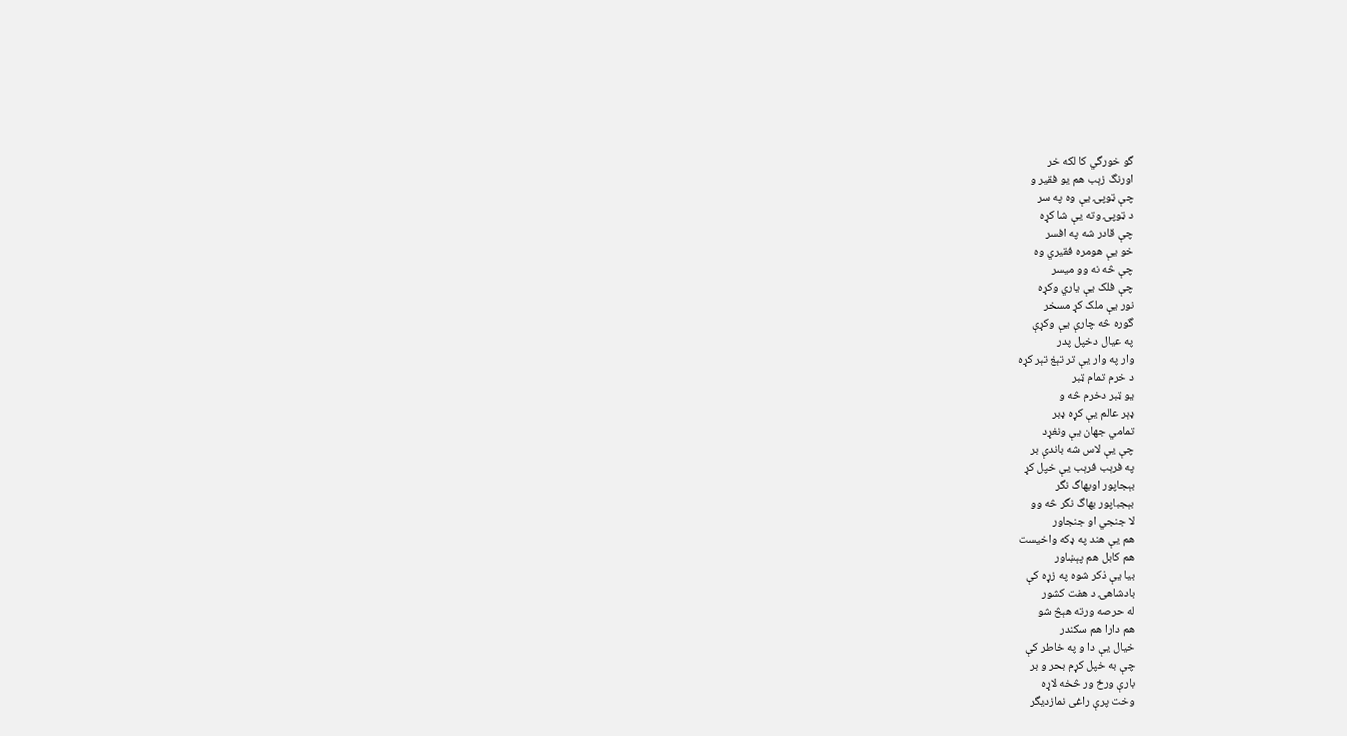گو خورگي کا لکه خر
اورنگ زېب هم يو فقير و
چې ټوپۍ يې وه په سر
د ټوپۍ وته يې شا کړه
چې قادر شه په افسر
خو يې هومره فقيري وه
چې څه نه وو ميسر
چې فلک يې ياري وکړه
نور يې ملک کړ مسخر
گوره څه چارې يې وکړې
په عيال دخپل پدر
وار په وار يې تر تېغ تېر کړه
د خرم تمام ټبر
يو ټبر دخرم څه و
ډېر عالم يې کړه ډبر
تمامي جهان يې ونغړد
چې يې لاس شه باندې بر
په فرېب فرېب يې خپل کړ
بېجاپور اوبهاگ نگر
بېجباپور بهاگ نگر څه وو
لا جنجي او جنجاور
هم يې هند په ډکه واخيست
هم کابل هم پېښاور
بيا يې ذکر شوه په زړه کې
بادشاهۍ د هفت کشور
له حرصه ورته هېڅ شو
هم دارا هم سکندر
خيال يې دا و په خاطر کې
چې به خپل کړم بحر و بر
بارې ورځ ور څخه لاړه
وخت پرې راغی نمازديگر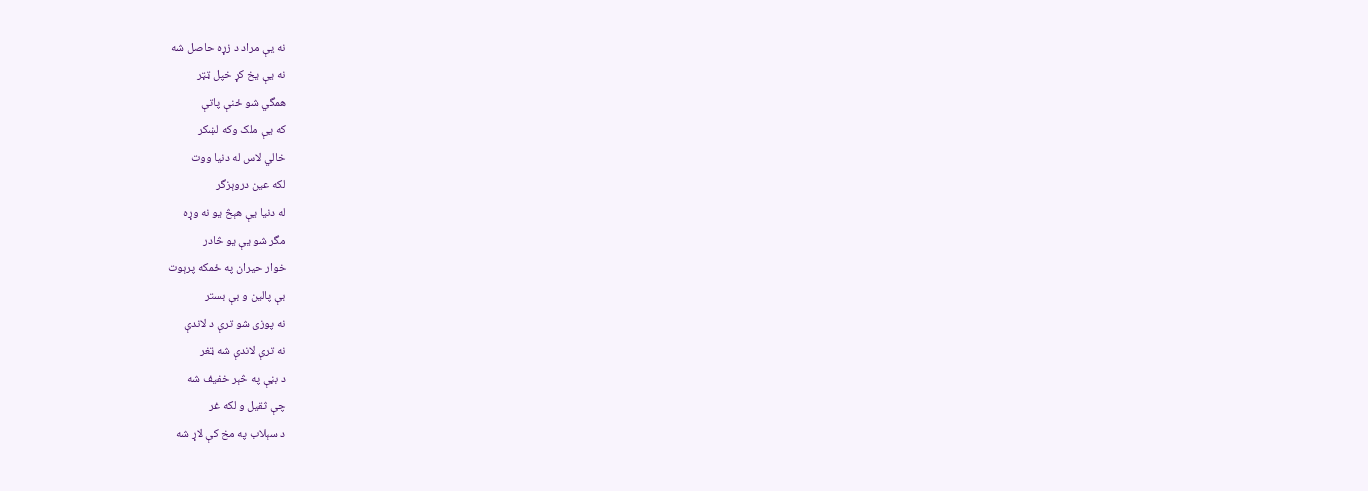نه يې مراد د زړه حاصل شه
نه يې يخ کړ خپل ټټر
همگي شو ځنې پاتې
که يې ملک وکه لښکر
خالي لاس له دنيا ووت
لکه عين دروېزگر
له دنيا يې هېڅ يو نه وړه
مگر شو يې يو څادر
خوار حيران په ځمکه پرېوت
بې پالين و بې بستر
نه پوزی شو ترې د لاندې
نه ترې لاندې شه ټغر
د بڼې په څېر خفيف شه
چې ثقيل و لکه غر
د سېلاب په مخ کې لاړ شه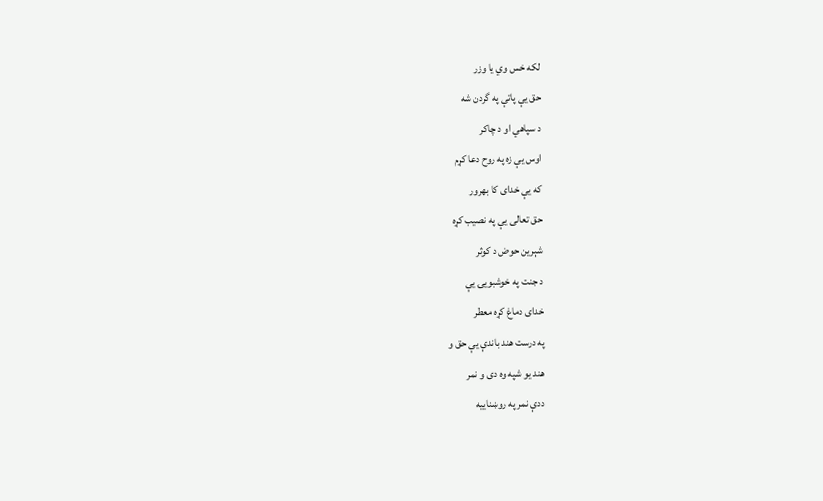لکه خس وي يا وزر
حق يې پاتې په گردن شه
د سپاهي او د چاکر
اوس يې زه په روح دعا کړم
که يې خدای کا بهرور
حق تعالی يې په نصيب کړه
شېرين حوض د کوثر
د جنت په خوشبويۍ يې
خدای دماغ کړه معطر
په درست هند باندې يې حق و
هند يو شپه وه دی و نمر
ددې نمر په روښناييه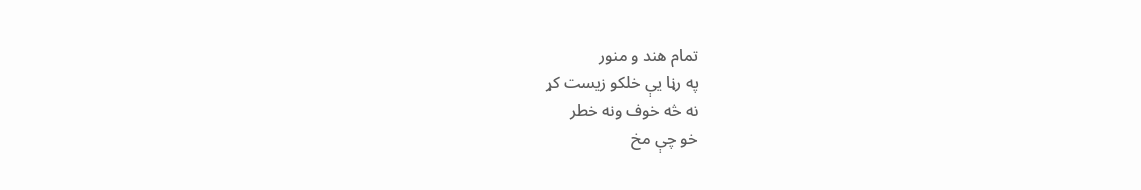تمام هند و منور
په رڼا يې خلکو زيست کړ
نه څه خوف ونه خطر
خو چې مخ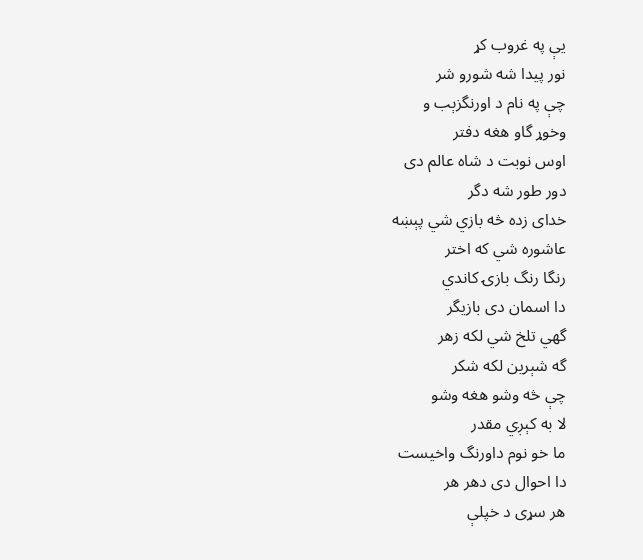يې په غروب کړ
نور پيدا شه شورو شر
چې په نام د اورنگزېب و
وخوړ گاو هغه دفتر
اوس نوبت د شاه عالم دی
دور طور شه دگر
خدای زده څه بازي شي پېښه
عاشوره شي که اختر
رنگا رنگ بازۍ کاندي
دا اسمان دی بازيگر
گهي تلخ شي لکه زهر
گه شېرين لکه شکر
چې څه وشو هغه وشو
لا به کېږي مقدر
ما خو نوم داورنگ واخيست
دا احوال دی دهر هر
هر سړی د خپلې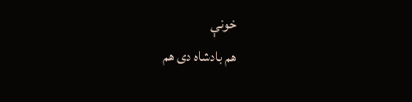خونې
هم بادشاه دی هم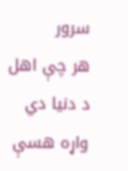سرور
هر چې اهل د دنيا دي
واړه هسې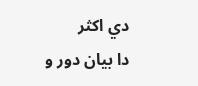دي اکثر
دا بيان دور و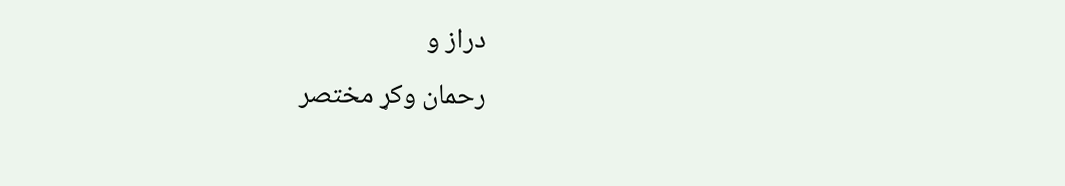دراز و
رحمان وکړ مختصر